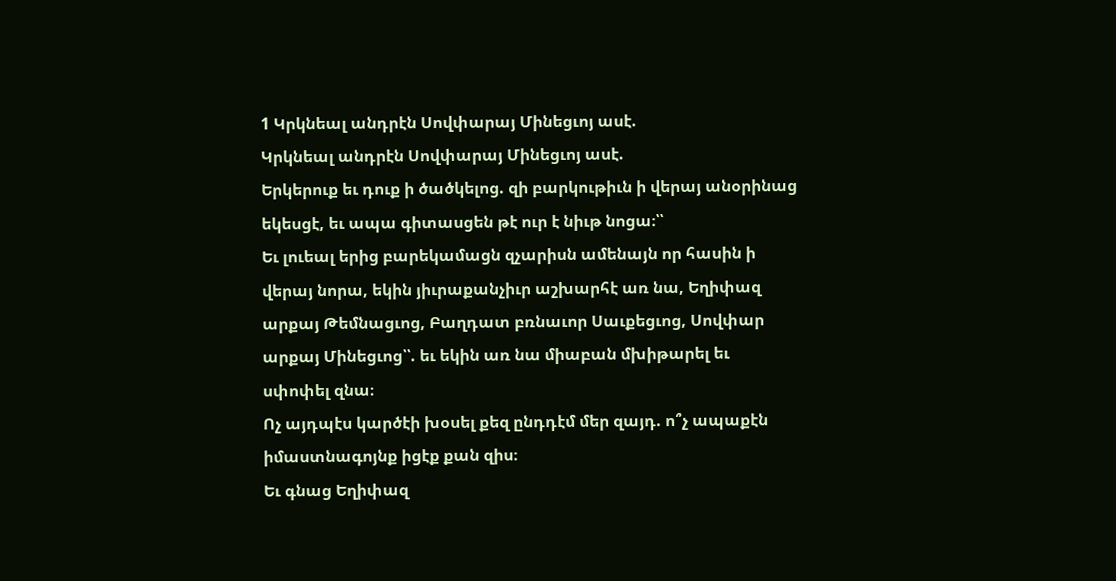1 Կրկնեալ անդրէն Սովփարայ Մինեցւոյ ասէ.
Կրկնեալ անդրէն Սովփարայ Մինեցւոյ ասէ.
Երկերուք եւ դուք ի ծածկելոց. զի բարկութիւն ի վերայ անօրինաց եկեսցէ, եւ ապա գիտասցեն թէ ուր է նիւթ նոցա։՝՝
Եւ լուեալ երից բարեկամացն զչարիսն ամենայն որ հասին ի վերայ նորա, եկին յիւրաքանչիւր աշխարհէ առ նա, Եղիփազ արքայ Թեմնացւոց, Բաղդատ բռնաւոր Սաւքեցւոց, Սովփար արքայ Մինեցւոց՝՝. եւ եկին առ նա միաբան մխիթարել եւ սփոփել զնա։
Ոչ այդպէս կարծէի խօսել քեզ ընդդէմ մեր զայդ. ո՞չ ապաքէն իմաստնագոյնք իցէք քան զիս։
Եւ գնաց Եղիփազ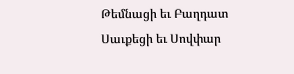Թեմնացի եւ Բաղդատ Սաւքեցի եւ Սովփար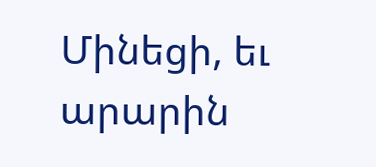Մինեցի, եւ արարին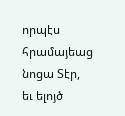որպէս հրամայեաց նոցա Տէր, եւ ելոյծ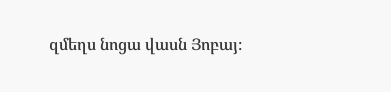զմեղս նոցա վասն Յոբայ։